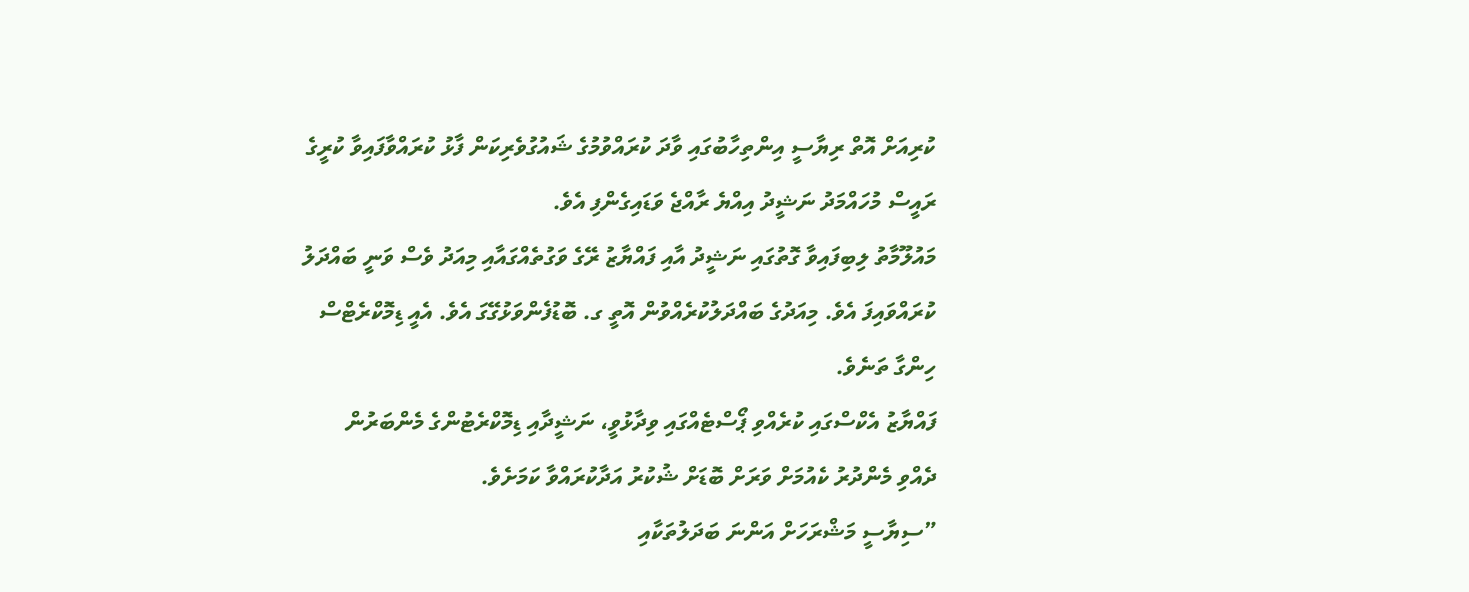ކުރިއަށް އޮތް ރިޔާސީ އިންތިހާބުގައި ވާދަ ކުރައްވުމުގެ ޝައުގުވެރިކަން ފާޅު ކުރައްވާފައިވާ ކުރީގެ ރައީސް މުހައްމަދު ނަޝީދު އިއްޔެ ރާއްޖެ ވަޑައިގެންފި އެވެ.
މައުލޫމާތު ލިބިފައިވާ ގޮތުގައި ނަޝީދު އާއި ފައްޔާޒު ރޭގެ ވަގުތެއްގައާއި މިއަދު ވެސް ވަނީ ބައްދަލު ކުރައްވައިފަ އެވެ. މިއަދުގެ ބައްދަލުކުރެއްވުން އޮތީ ގ. ބޮޑުފެންވަޅުގޭގަ އެވެ. އެއީ ޑިމޮކްރެޓްސް ހިންގާ ތަނެވެ.
ފައްޔާޒު އެކްސްގައި ކުރެއްވި ޕޯސްޓެއްގައި ވިދާޅުވީ، ނަޝީދާއި ޑިމޮކްރެޓުންގެ މެންބަރުން ދެއްވި މެންދުރު ކެއުމަށް ވަރަށް ބޮޑަށް ޝުކުރު އަދާކުރައްވާ ކަމަށެވެ.
”ސިޔާސީ މަޝްރަހަށް އަންނަ ބަދަލުތަކާއި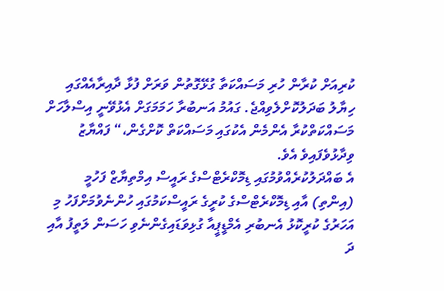ކުރިއަށް ކުރާން ހުރި މަސައްކަތާ ގުޅޭގޮތުން ވަރަށް ފުޅާ ދާއިރާއެއްގައި ހިޔާލު ބަދަލުކޮށްލެވިއްޖެ. ގައުމު އަނބުރާ ހަމަމަގަށް އެޅުވޭނީ އިސްލާހަށް މަސައްކަތްކުރާ އެންމެން އެކުގައި މަސައްކަތް ކޮށްގެން،“ ފައްޔާޒު ވިދާޅުވެފައިވެ އެވެ.
އެ ބައްދަލުކުރެއްވުމުގައި ޑިމޮކްރެޓްސްގެ ރައީސް އިމްތިޔާޒް ފަހުމީ (އިންތި) އާއި ޑިމޮކްރެޓްސްގެ ކުރީގެ ރައީސްކަމުގައި ހުންނެވުމަށްފަހު މި އަހަރުގެ ކުރީކޮޅު އެނބުރި އެމްޑީޕީއާ ގުޅިވަޑައިގެންނެވި ހަސަން ލަތީފު އާއި ދަ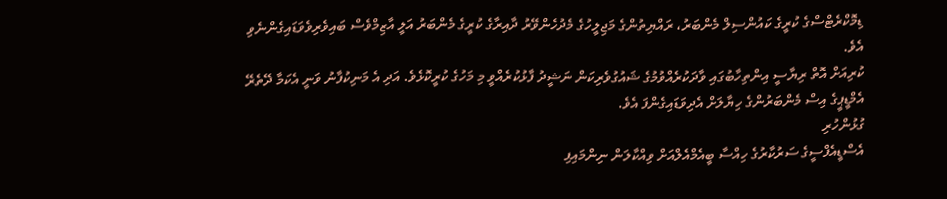ޑިމޮކްރެޓްސްގެ ކުރީގެ ކައުންސިލް މެންބަރު، ރައްޔިތުންގެ މަޖިލީހުގެ މެދުހެންވޭރު ދާއިރާގެ ކުރީގެ މެންބަރު އަލީ އާޒިމްވެސް ބައިވެރިވެވަޑައިގެންނެވި އެވެ.
ކުރިއަށް އޮތް ރިޔާސީ އިންތިހާބުގައި ވާދަކުރެއްވުމުގެ ޝައުގުވެރިކަން ނަޝީދު ފާޅުކުރެއްވީ މި މަހުގެ ކުރީކޮޅެވެ. އަދި އެ މަނިކުފާނު ވަނީ އެކަމާ ދޭތެރޭ އެމްޑީޕީގެ އިސް މެންބަރުންގެ ހިޔާލަށް އެދިވަޑައިގެންފަ އެވެ.
ގުޅުންހުރި
އެސްޑީއެފްސީގެ ސަރުކާރުގެ ހިއްސާ ބީއެމްއެލްއަށް ވިއްކާލަން ނިންމައިފި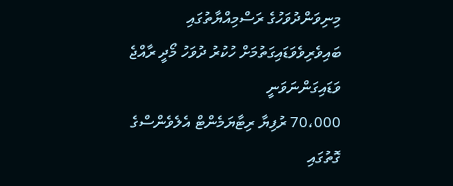މިނިވަންދުވަހުގެ ރަސްމިއްޔާތުގައި ބައިވެރިވެވަޑައިގަތުމަށް ހުކުރު ދުވަހު މޯދީ ރާއްޖެ ވަޑައިގަންނަވަނީ
70،000 ރުފިޔާ ރިޓާޔަމެންޓް އެލެވެންސްގެ ގޮތުގައި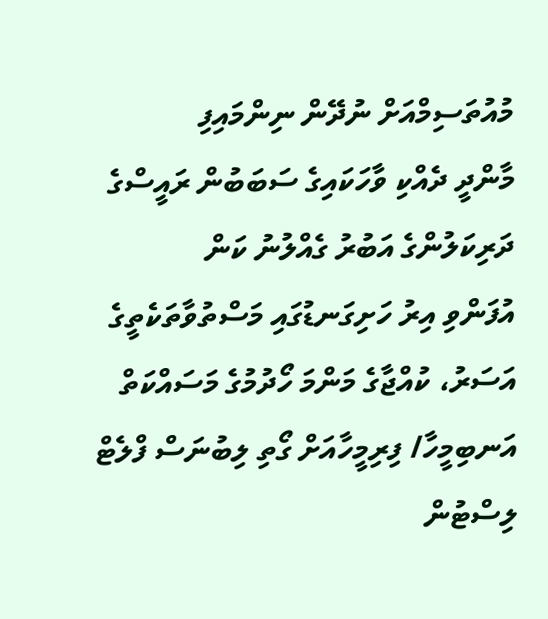މުއުތަސިމްއަށް ނުދޭން ނިންމައިފި
މާންދީ ދެއްކި ވާހަކައިގެ ސަބަބުން ރައީސްގެ ދަރިކަލުންގެ އަބުރު ގެއްލުނު ކަން
އުފަންވި އިރު ހަށިގަނޑުގައި މަސްތުވާތަކެތީގެ އަސަރު، ކުއްޖާގެ މަންމަ ހޯދުމުގެ މަސައްކަތް
އަނބިމީހާ/ ފިރިމީހާއަށް ގޯތި ލިބުނަސް ފްލެޓް ލިސްޓުން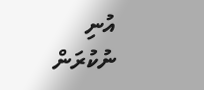އުނި ނުކުރަން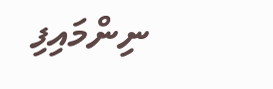ނިންމައިފި